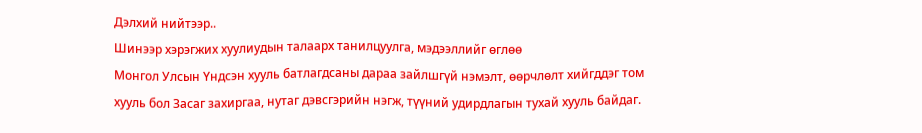Дэлхий нийтээр..
Шинээр хэрэгжих хуулиудын талаарх танилцуулга, мэдээллийг өглөө
Монгол Улсын Үндсэн хууль батлагдсаны дараа зайлшгүй нэмэлт, өөрчлөлт хийгддэг том хууль бол Засаг захиргаа, нутаг дэвсгэрийн нэгж, түүний удирдлагын тухай хууль байдаг.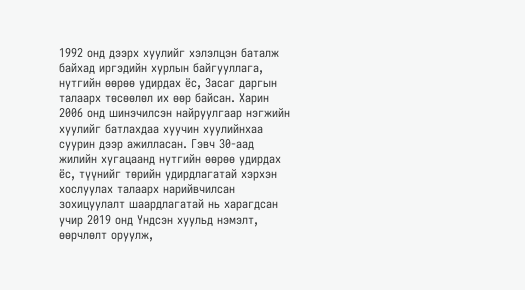1992 онд дээрх хуулийг хэлэлцэн баталж байхад иргэдийн хурлын байгууллага, нутгийн өөрөө удирдах ёс, Засаг даргын талаарх төсөөлөл их өөр байсан. Харин 2006 онд шинэчилсэн найруулгаар нэгжийн хуулийг батлахдаа хуучин хуулийнхаа суурин дээр ажилласан. Гэвч 30-аад жилийн хугацаанд нутгийн өөрөө удирдах ёс, түүнийг төрийн удирдлагатай хэрхэн хослуулах талаарх нарийвчилсан зохицуулалт шаардлагатай нь харагдсан учир 2019 онд Үндсэн хуульд нэмэлт, өөрчлөлт оруулж,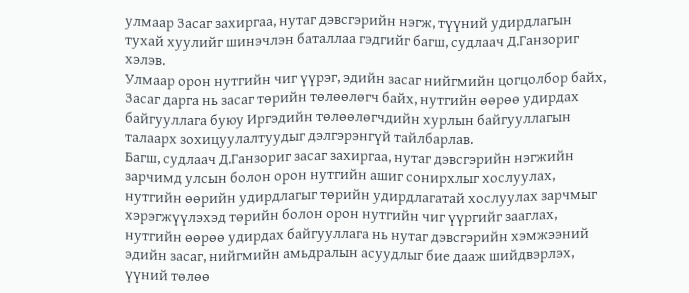улмаар Засаг захиргаа, нутаг дэвсгэрийн нэгж, түүний удирдлагын тухай хуулийг шинэчлэн баталлаа гэдгийг багш, судлаач Д.Ганзориг хэлэв.
Улмаар орон нутгийн чиг үүрэг, эдийн засаг нийгмийн цогцолбор байх, Засаг дарга нь засаг төрийн төлөөлөгч байх, нутгийн өөрөө удирдах байгууллага буюу Иргэдийн төлөөлөгчдийн хурлын байгууллагын талаарх зохицуулалтуудыг дэлгэрэнгүй тайлбарлав.
Багш, судлаач Д.Ганзориг засаг захиргаа, нутаг дэвсгэрийн нэгжийн зарчимд улсын болон орон нутгийн ашиг сонирхлыг хослуулах, нутгийн өөрийн удирдлагыг төрийн удирдлагатай хослуулах зарчмыг хэрэгжүүлэхэд төрийн болон орон нутгийн чиг үүргийг зааглах, нутгийн өөрөө удирдах байгууллага нь нутаг дэвсгэрийн хэмжээний эдийн засаг, нийгмийн амьдралын асуудлыг бие дааж шийдвэрлэх, үүний төлөө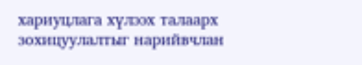хариуцлага хүлээх талаарх зохицуулалтыг нарийвчлан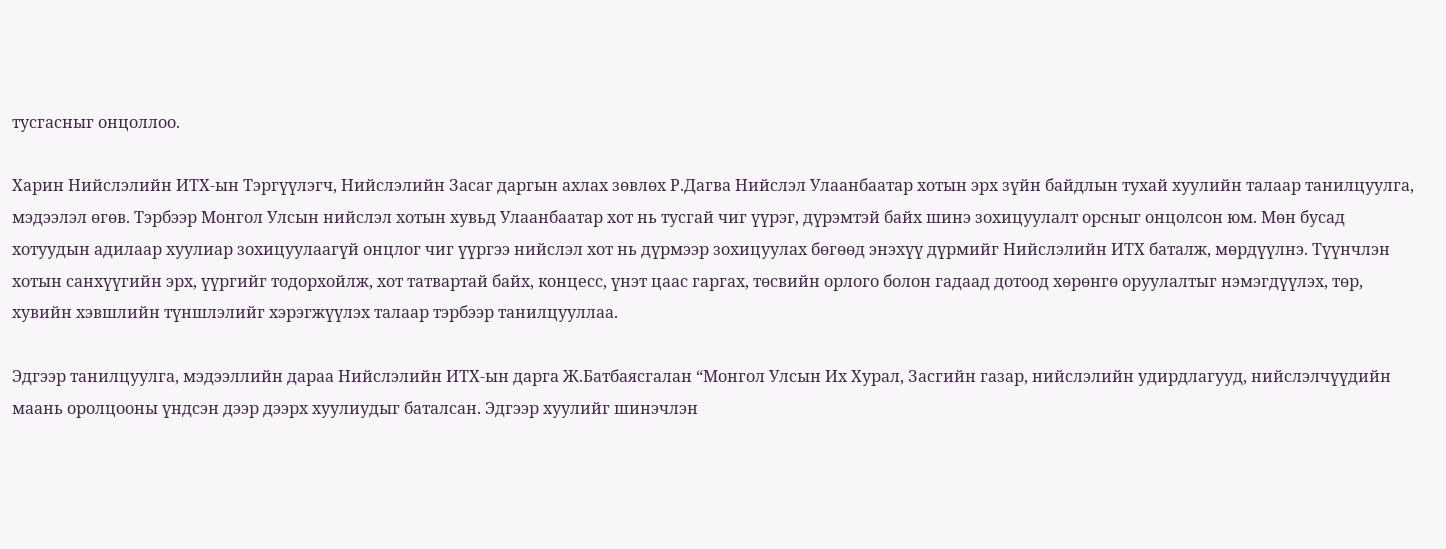тусгасныг онцоллоо.

Харин Нийслэлийн ИТХ-ын Тэргүүлэгч, Нийслэлийн Засаг даргын ахлах зөвлөх Р.Дагва Нийслэл Улаанбаатар хотын эрх зүйн байдлын тухай хуулийн талаар танилцуулга, мэдээлэл өгөв. Тэрбээр Монгол Улсын нийслэл хотын хувьд Улаанбаатар хот нь тусгай чиг үүрэг, дүрэмтэй байх шинэ зохицуулалт орсныг онцолсон юм. Мөн бусад хотуудын адилаар хуулиар зохицуулаагүй онцлог чиг үүргээ нийслэл хот нь дүрмээр зохицуулах бөгөөд энэхүү дүрмийг Нийслэлийн ИТХ баталж, мөрдүүлнэ. Түүнчлэн хотын санхүүгийн эрх, үүргийг тодорхойлж, хот татвартай байх, концесс, үнэт цаас гаргах, төсвийн орлого болон гадаад дотоод хөрөнгө оруулалтыг нэмэгдүүлэх, төр, хувийн хэвшлийн түншлэлийг хэрэгжүүлэх талаар тэрбээр танилцууллаа.

Эдгээр танилцуулга, мэдээллийн дараа Нийслэлийн ИТХ-ын дарга Ж.Батбаясгалан “Монгол Улсын Их Хурал, Засгийн газар, нийслэлийн удирдлагууд, нийслэлчүүдийн маань оролцооны үндсэн дээр дээрх хуулиудыг баталсан. Эдгээр хуулийг шинэчлэн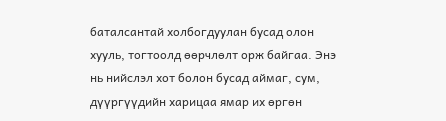баталсантай холбогдуулан бусад олон хууль, тогтоолд өөрчлөлт орж байгаа. Энэ нь нийслэл хот болон бусад аймаг, сум, дүүргүүдийн харицаа ямар их өргөн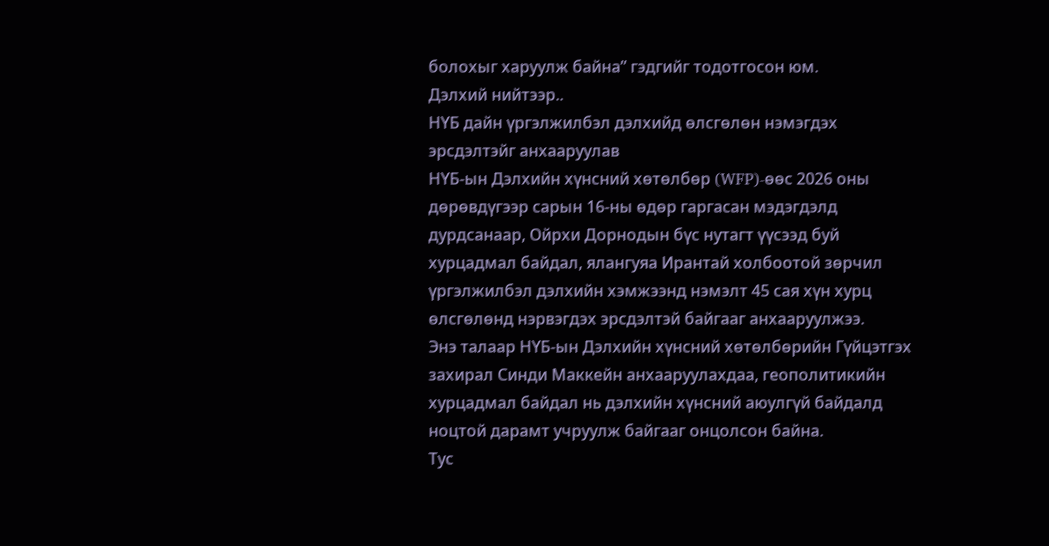болохыг харуулж байна” гэдгийг тодотгосон юм.
Дэлхий нийтээр..
НҮБ дайн үргэлжилбэл дэлхийд өлсгөлөн нэмэгдэх эрсдэлтэйг анхааруулав
НҮБ-ын Дэлхийн хүнсний хөтөлбөр (WFP)-өөс 2026 оны дөрөвдүгээр сарын 16-ны өдөр гаргасан мэдэгдэлд дурдсанаар, Ойрхи Дорнодын бүс нутагт үүсээд буй хурцадмал байдал, ялангуяа Ирантай холбоотой зөрчил үргэлжилбэл дэлхийн хэмжээнд нэмэлт 45 сая хүн хурц өлсгөлөнд нэрвэгдэх эрсдэлтэй байгааг анхааруулжээ.
Энэ талаар НҮБ-ын Дэлхийн хүнсний хөтөлбөрийн Гүйцэтгэх захирал Синди Маккейн анхааруулахдаа, геополитикийн хурцадмал байдал нь дэлхийн хүнсний аюулгүй байдалд ноцтой дарамт учруулж байгааг онцолсон байна.
Тус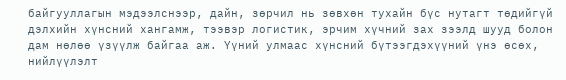байгууллагын мэдээлснээр, дайн, зөрчил нь зөвхөн тухайн бүс нутагт төдийгүй дэлхийн хүнсний хангамж, тээвэр логистик, эрчим хүчний зах зээлд шууд болон дам нөлөө үзүүлж байгаа аж. Үүний улмаас хүнсний бүтээгдэхүүний үнэ өсөх, нийлүүлэлт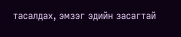тасалдах, эмзэг эдийн засагтай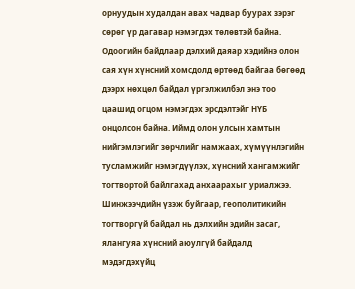орнуудын худалдан авах чадвар буурах зэрэг сөрөг үр дагавар нэмэгдэх төлөвтэй байна.
Одоогийн байдлаар дэлхий даяар хэдийнэ олон сая хүн хүнсний хомсдолд өртөөд байгаа бөгөөд дээрх нөхцөл байдал үргэлжилбэл энэ тоо цаашид огцом нэмэгдэх эрсдэлтэйг НҮБ онцолсон байна. Иймд олон улсын хамтын нийгэмлэгийг зөрчлийг намжаах, хүмүүнлэгийн тусламжийг нэмэгдүүлэх, хүнсний хангамжийг тогтвортой байлгахад анхаарахыг уриалжээ.
Шинжээчдийн үзэж буйгаар, геополитикийн тогтворгүй байдал нь дэлхийн эдийн засаг, ялангуяа хүнсний аюулгүй байдалд мэдэгдэхүйц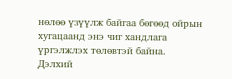нөлөө үзүүлж байгаа бөгөөд ойрын хугацаанд энэ чиг хандлага үргэлжлэх төлөвтэй байна.
Дэлхий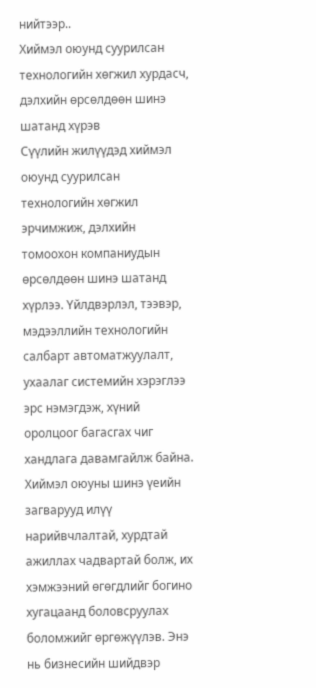нийтээр..
Хиймэл оюунд суурилсан технологийн хөгжил хурдасч, дэлхийн өрсөлдөөн шинэ шатанд хүрэв
Сүүлийн жилүүдэд хиймэл оюунд суурилсан технологийн хөгжил эрчимжиж, дэлхийн томоохон компаниудын өрсөлдөөн шинэ шатанд хүрлээ. Үйлдвэрлэл, тээвэр, мэдээллийн технологийн салбарт автоматжуулалт, ухаалаг системийн хэрэглээ эрс нэмэгдэж, хүний оролцоог багасгах чиг хандлага давамгайлж байна.
Хиймэл оюуны шинэ үеийн загварууд илүү нарийвчлалтай, хурдтай ажиллах чадвартай болж, их хэмжээний өгөгдлийг богино хугацаанд боловсруулах боломжийг өргөжүүлэв. Энэ нь бизнесийн шийдвэр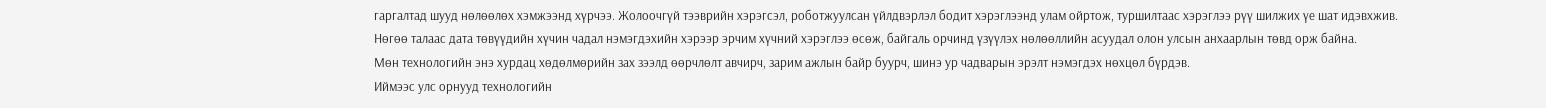гаргалтад шууд нөлөөлөх хэмжээнд хүрчээ. Жолоочгүй тээврийн хэрэгсэл, роботжуулсан үйлдвэрлэл бодит хэрэглээнд улам ойртож, туршилтаас хэрэглээ рүү шилжих үе шат идэвхжив.
Нөгөө талаас дата төвүүдийн хүчин чадал нэмэгдэхийн хэрээр эрчим хүчний хэрэглээ өсөж, байгаль орчинд үзүүлэх нөлөөллийн асуудал олон улсын анхаарлын төвд орж байна.
Мөн технологийн энэ хурдац хөдөлмөрийн зах зээлд өөрчлөлт авчирч, зарим ажлын байр буурч, шинэ ур чадварын эрэлт нэмэгдэх нөхцөл бүрдэв.
Иймээс улс орнууд технологийн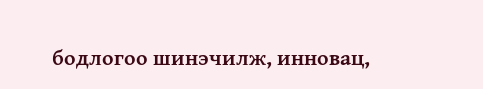бодлогоо шинэчилж, инновац,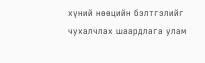хүний нөөцийн бэлтгэлийг чухалчлах шаардлага улам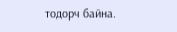тодорч байна.